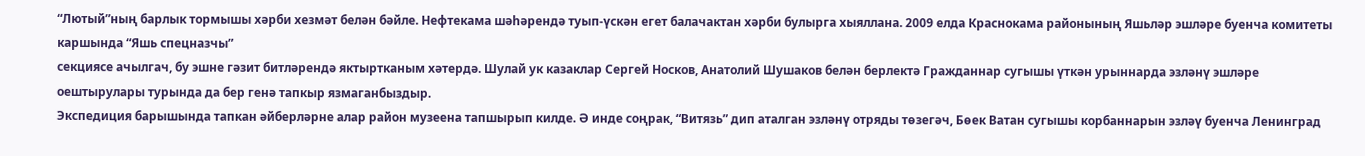“Лютый”ның барлык тормышы хәрби хезмәт белән бәйле. Нефтекама шәһәрендә туып-үскән егет балачактан хәрби булырга хыяллана. 2009 елда Краснокама районының Яшьләр эшләре буенча комитеты каршында “Яшь спецназчы”
секциясе ачылгач, бу эшне гәзит битләрендә яктыртканым хәтердә. Шулай ук казаклар Сергей Носков, Анатолий Шушаков белән берлектә Гражданнар сугышы үткән урыннарда эзләнү эшләре оештырулары турында да бер генә тапкыр язмаганбыздыр.
Экспедиция барышында тапкан әйберләрне алар район музеена тапшырып килде. Ә инде соңрак, “Витязь” дип аталган эзләнү отряды төзегәч, Бөек Ватан сугышы корбаннарын эзләү буенча Ленинград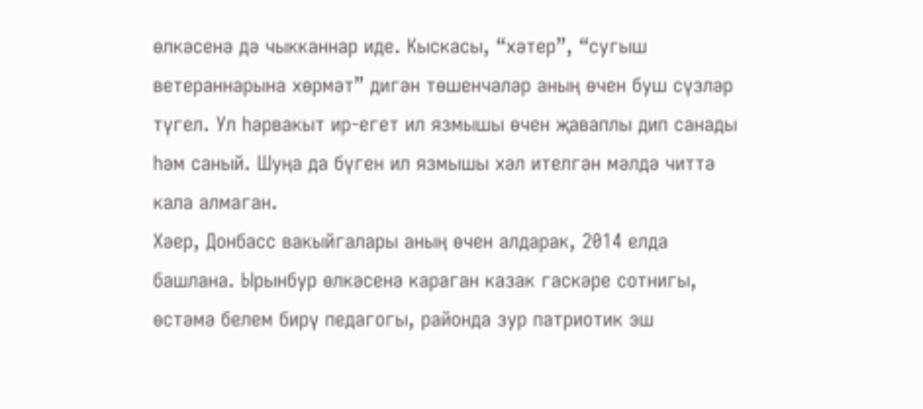өлкәсенә дә чыкканнар иде. Кыскасы, “хәтер”, “сугыш ветераннарына хөрмәт” дигән төшенчәләр аның өчен буш сүзләр түгел. Ул һәрвакыт ир-егет ил язмышы өчен җаваплы дип санады һәм саный. Шуңа да бүген ил язмышы хәл ителгән мәлдә читтә кала алмаган.
Хәер, Донбасс вакыйгалары аның өчен алдарак, 2014 елда башлана. Ырынбур өлкәсенә караган казак гаскәре сотнигы, өстәмә белем бирү педагогы, районда зур патриотик эш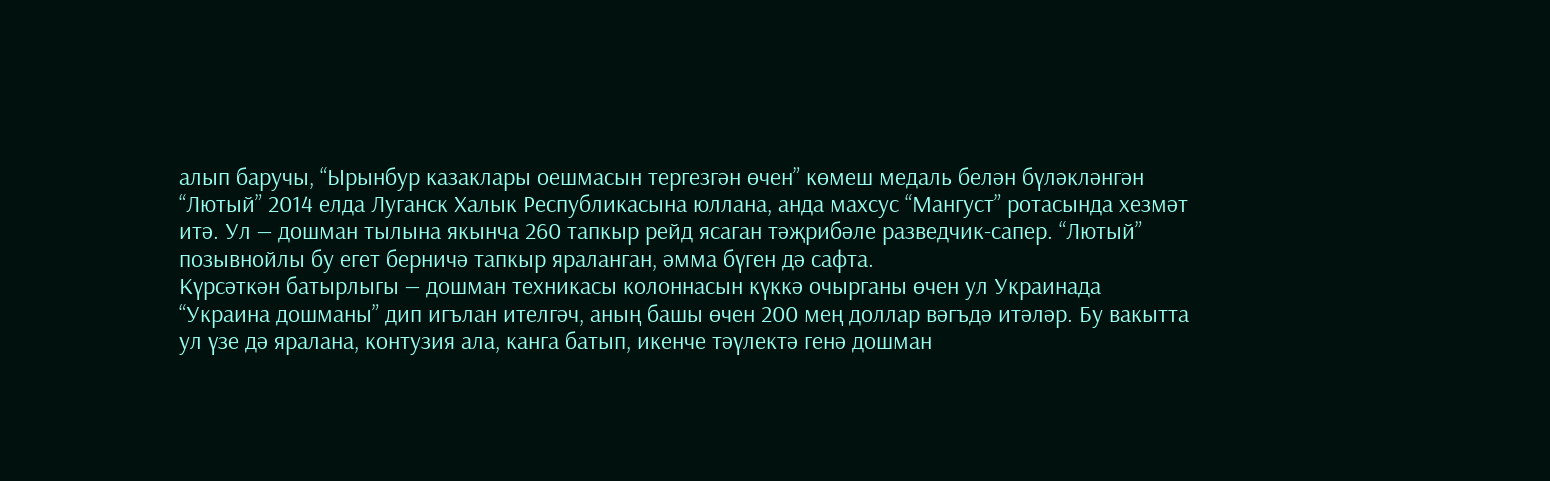алып баручы, “Ырынбур казаклары оешмасын тергезгән өчен” көмеш медаль белән бүләкләнгән “Лютый” 2014 елда Луганск Халык Республикасына юллана, анда махсус “Мангуст” ротасында хезмәт итә. Ул — дошман тылына якынча 260 тапкыр рейд ясаган тәҗрибәле разведчик-сапер. “Лютый” позывнойлы бу егет берничә тапкыр яраланган, әмма бүген дә сафта.
Күрсәткән батырлыгы — дошман техникасы колоннасын күккә очырганы өчен ул Украинада “Украина дошманы” дип игълан ителгәч, аның башы өчен 200 мең доллар вәгъдә итәләр. Бу вакытта ул үзе дә яралана, контузия ала, канга батып, икенче тәүлектә генә дошман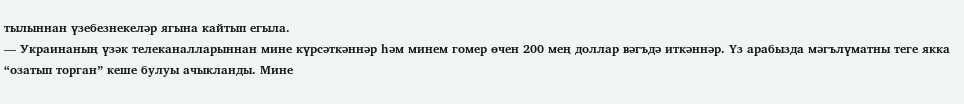тылыннан үзебезнекеләр ягына кайтып егыла.
— Украинаның үзәк телеканалларыннан мине күрсәткәннәр һәм минем гомер өчен 200 мең доллар вәгъдә иткәннәр. Үз арабызда мәгълүматны теге якка “озатып торган” кеше булуы ачыкланды. Мине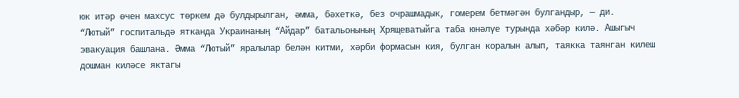юк итәр өчен махсус төркем дә булдырылган, әмма, бәхеткә, без очрашмадык, гомерем бетмәгән булгандыр, — ди.
“Лютый” госпитальдә ятканда Украинаның “Айдар” батальонының Хрящеватыйга таба юнәлүе турында хәбәр килә. Ашыгыч эвакуация башлана. Әмма “Лютый” яралылар белән китми, хәрби формасын кия, булган коралын алып, таякка таянган килеш дошман киләсе яктагы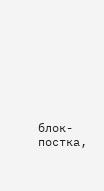блок-постка,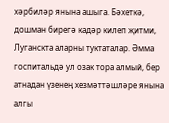хәрбиләр янына ашыга. Бәхеткә, дошман бирегә кадәр килеп җитми, Луганскта аларны туктаталар. Әмма госпитальдә ул озак тора алмый, бер атнадан үзенең хезмәттәшләре янына алгы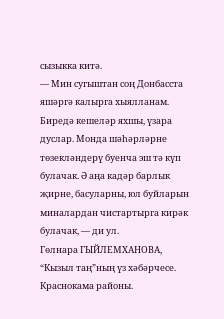сызыкка китә.
— Мин сугыштан соң Донбасста яшәргә калырга хыялланам. Биредә кешеләр яхшы, үзара дуслар. Монда шәһәрләрне төзекләндерү буенча эш тә күп булачак. Ә аңа кадәр барлык җирне, басуларны, юл буйларын миналардан чистартырга кирәк булачак, — ди ул.
Гөлнара ГЫЙЛЕМХАНОВА,
“Кызыл таң”ның үз хәбәрчесе.
Краснокама районы.